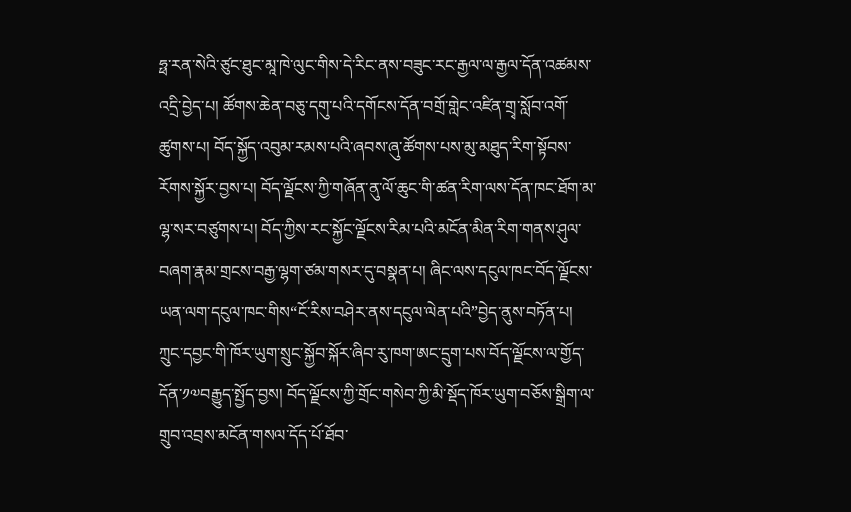ཧྥ་རན་སེའི་ཙུང་ཐུང་མཱ་ཁེ་ལུང་གིས་དེ་རིང་ནས་བཟུང་རང་རྒྱལ་ལ་རྒྱལ་དོན་འཚམས་འདྲི་བྱེད་པ། ཚོགས་ཆེན་བཅུ་དགུ་པའི་དགོངས་དོན་བགྲོ་གླེང་འཛིན་གྲྭ་སློབ་འགོ་ཚུགས་པ། བོད་སྐྱོད་འབུམ་རམས་པའི་ཞབས་ཞུ་ཚོགས་པས་མུ་མཐུད་རིག་སྟོབས་རོགས་སྐྱོར་བྱས་པ། བོད་ལྗོངས་ཀྱི་གཞོན་ནུ་ལོ་ཆུང་གི་ཚན་རིག་ལས་དོན་ཁང་ཐོག་མ་ལྷ་སར་བཙུགས་པ། བོད་ཀྱིས་རང་སྐྱོང་ལྗོངས་རིམ་པའི་མངོན་མིན་རིག་གནས་ཤུལ་བཞག་རྣམ་གྲངས་བརྒྱ་ལྷག་ཙམ་གསར་དུ་བསྣན་པ། ཞིང་ལས་དངུལ་ཁང་བོད་ལྗོངས་ཡན་ལག་དངུལ་ཁང་གིས“ངོ་རིས་བཤེར་ནས་དངུལ་ལེན་པའི”བྱེད་ནུས་བཏོན་པ། ཀྲུང་དབྱང་གི་ཁོར་ཡུག་སྲུང་སྐྱོབ་སྐོར་ཞིབ་རུ་ཁག་ཨང་དྲུག་པས་བོད་ལྗོངས་ལ་གྱོད་དོན་༡༧བརྒྱུད་སྤྱོད་བྱས། བོད་ལྗོངས་ཀྱི་གྲོང་གསེབ་ཀྱི་མི་སྡོད་ཁོར་ཡུག་བཅོས་སྒྲིག་ལ་གྲུབ་འབྲས་མངོན་གསལ་དོད་པོ་ཐོབ་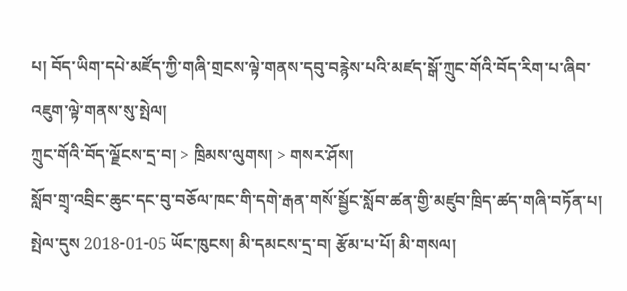པ། བོད་ཡིག་དཔེ་མཛོད་ཀྱི་གཞི་གྲངས་ལྟེ་གནས་དབུ་བརྙེས་པའི་མཛད་སྒོ་ཀྲུང་གོའི་བོད་རིག་པ་ཞིབ་འཇུག་ལྟེ་གནས་སུ་སྤེལ།
ཀྲུང་གོའི་བོད་ལྗོངས་དྲ་བ། > ཁྲིམས་ལུགས། > གསར་ཤོས།
སློབ་གྲྭ་འབྲིང་ཆུང་དང་བུ་བཅོལ་ཁང་གི་དགེ་རྒན་གསོ་སྦྱོང་སློབ་ཚན་གྱི་མཛུབ་ཁྲིད་ཚད་གཞི་བཏོན་པ།
སྤེལ་དུས 2018-01-05 ཡོང་ཁུངས། མི་དམངས་དྲ་བ། རྩོམ་པ་པོ། མི་གསལ།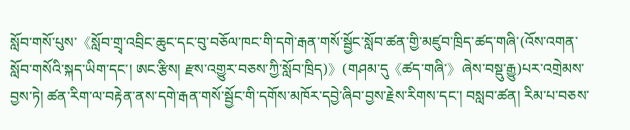སློབ་གསོ་པུས་《སློབ་གྲྭ་འབྲིང་ཆུང་དང་བུ་བཅོལ་ཁང་གི་དགེ་རྒན་གསོ་སྦྱོང་སློབ་ཚན་གྱི་མཛུབ་ཁྲིད་ཚད་གཞི་(འོས་འགན་སློབ་གསོའི་སྐད་ཡིག་དང་། ཨང་རྩིས། རྫས་འགྱུར་བཅས་ཀྱི་སློབ་ཁྲིད)》(གཤམ་དུ《ཚད་གཞི་》ཞེས་བསྡུ་རྒྱུ)པར་འགྲེམས་བྱས་ཏེ། ཚན་རིག་ལ་བརྟེན་ནས་དགེ་རྒན་གསོ་སྦྱོང་གི་དགོས་མཁོར་དབྱེ་ཞིབ་བྱས་རྗེས་རིགས་དང་། བསླབ་ཚན། རིམ་པ་བཅས་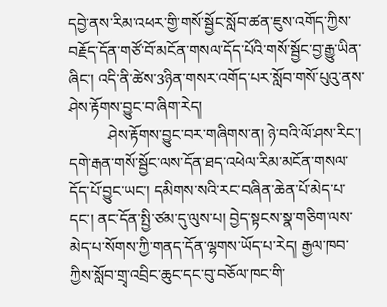དབྱེ་ནས་རིམ་འཕར་གྱི་གསོ་སྦྱོང་སློབ་ཚན་ཇུས་འགོད་ཀྱིས་བརྗོད་དོན་གཙོ་བོ་མངོན་གསལ་དོད་པོའི་གསོ་སྦྱོང་བྱ་རྒྱུ་ཡིན་ཞིང་། འདི་ནི་ཚེས་3ཉིན་གསར་འགོད་པར་སློབ་གསོ་པུའུ་ནས་ཤེས་རྟོགས་བྱུང་བ་ཞིག་རེད།
          ཤེས་རྟོགས་བྱུང་བར་གཞིགས་ན། ཉེ་བའི་ལོ་ཤས་རིང་། དགེ་རྒན་གསོ་སྦྱོང་ལས་དོན་ཐད་འཕེལ་རིམ་མངོན་གསལ་དོད་པོ་བྱུང་ཡང་། དམིགས་སའི་རང་བཞིན་ཆེན་པོ་མེད་པ་དང་། ནང་དོན་སྤྱི་ཙམ་དུ་ལུས་པ། བྱེད་སྟངས་སྣ་གཅིག་ལས་མེད་པ་སོགས་ཀྱི་གནད་དོན་ལྷགས་ཡོད་པ་རེད། རྒྱལ་ཁབ་ཀྱིས་སློབ་གྲྭ་འབྲིང་ཆུང་དང་བུ་བཅོལ་ཁང་གི་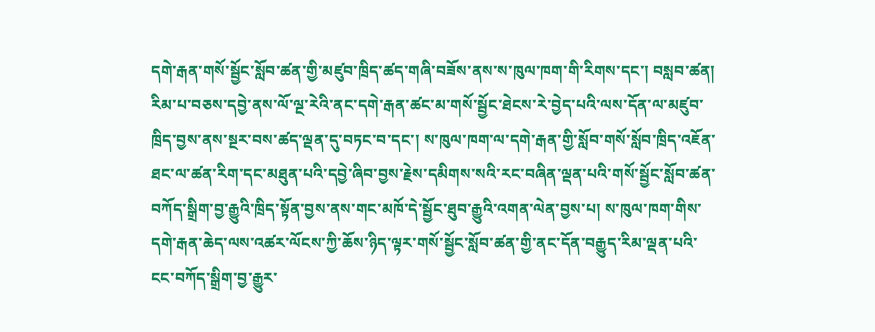དགེ་རྒན་གསོ་སྦྱོང་སློབ་ཚན་གྱི་མཛུབ་ཁྲིད་ཚད་གཞི་བཟོས་ནས་ས་ཁུལ་ཁག་གི་རིགས་དང་། བསླབ་ཚན། རིམ་པ་བཅས་དབྱེ་ནས་ལོ་ལྔ་རེའི་ནང་དགེ་རྒན་ཚང་མ་གསོ་སྦྱོང་ཐེངས་རེ་བྱེད་པའི་ལས་དོན་ལ་མཛུབ་ཁྲིད་བྱས་ནས་སྔར་བས་ཚད་ལྡན་དུ་བཏང་བ་དང་། ས་ཁུལ་ཁག་ལ་དགེ་རྒན་གྱི་སློབ་གསོ་སློབ་ཁྲིད་འཇོན་ཐང་ལ་ཚན་རིག་དང་མཐུན་པའི་དབྱེ་ཞིབ་བྱས་རྗེས་དམིགས་སའི་རང་བཞིན་ལྡན་པའི་གསོ་སྦྱོང་སློབ་ཚན་བཀོད་སྒྲིག་བྱ་རྒྱུའི་ཁྲིད་སྟོན་བྱས་ནས་གང་མཁོ་དེ་སྦྱོང་ཐུབ་རྒྱུའི་འགན་ལེན་བྱས་པ། ས་ཁུལ་ཁག་གིས་དགེ་རྒན་ཆེད་ལས་འཚར་ལོངས་ཀྱི་ཆོས་ཉིད་ལྟར་གསོ་སྦྱོང་སློབ་ཚན་གྱི་ནང་དོན་བརྒྱུད་རིམ་ལྡན་པའི་ངང་བཀོད་སྒྲིག་བྱ་རྒྱུར་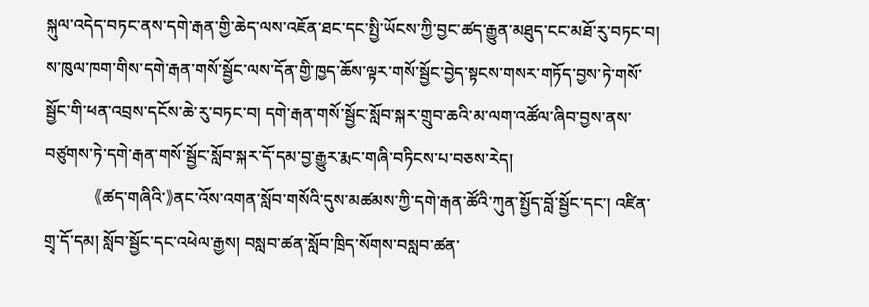སྐུལ་འདེད་བཏང་ནས་དགེ་རྒན་གྱི་ཆེད་ལས་འཇོན་ཐང་དང་སྤྱི་ཡོངས་ཀྱི་བྱང་ཚད་རྒྱུན་མཐུད་ངང་མཐོ་རུ་བཏང་བ། ས་ཁུལ་ཁག་གིས་དགེ་རྒན་གསོ་སྦྱོང་ལས་དོན་གྱི་ཁྱད་ཆོས་ལྟར་གསོ་སྦྱོང་བྱེད་སྟངས་གསར་གཏོད་བྱས་ཏེ་གསོ་སྦྱོང་གི་ཕན་འབྲས་དངོས་ཆེ་རུ་བཏང་བ། དགེ་རྒན་གསོ་སྦྱོང་སློབ་སྐར་གྲུབ་ཆའི་མ་ལག་འཚོལ་ཞིབ་བྱས་ནས་བཙུགས་ཏེ་དགེ་རྒན་གསོ་སྦྱོང་སློབ་སྐར་དོ་དམ་བྱ་རྒྱུར་རྨང་གཞི་བཏིངས་པ་བཅས་རེད།
          《ཚད་གཞིའི་》ནང་འོས་འགན་སློབ་གསོའི་དུས་མཚམས་ཀྱི་དགེ་རྒན་ཚོའི་ཀུན་སྤྱོད་བློ་སྦྱོང་དང་། འཛིན་གྲྭ་དོ་དམ། སློབ་སྦྱོང་དང་འཕེལ་རྒྱས། བསླབ་ཚན་སློབ་ཁྲིད་སོགས་བསླབ་ཚན་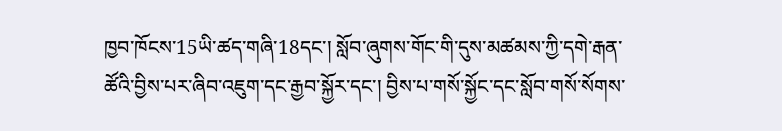ཁྱབ་ཁོངས་15ཡི་ཚད་གཞི་18དང་། སློབ་ཞུགས་གོང་གི་དུས་མཚམས་ཀྱི་དགེ་རྒན་ཚོའི་བྱིས་པར་ཞིབ་འཇུག་དང་རྒྱབ་སྐྱོར་དང་། བྱིས་པ་གསོ་སྐྱོང་དང་སློབ་གསོ་སོགས་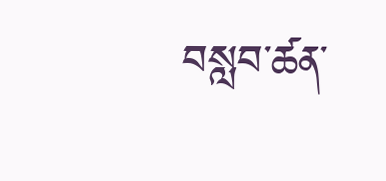བསླབ་ཚན་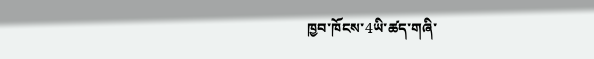ཁྱབ་ཁོངས་4ཡི་ཚད་གཞི་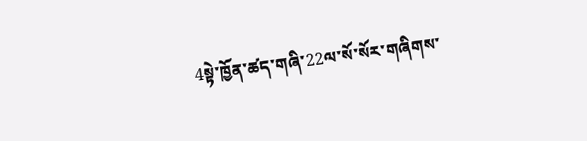4སྟེ་ཁྱོན་ཚད་གཞི་22ལ་སོ་སོར་གཞིགས་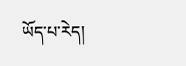ཡོད་པ་རེད།